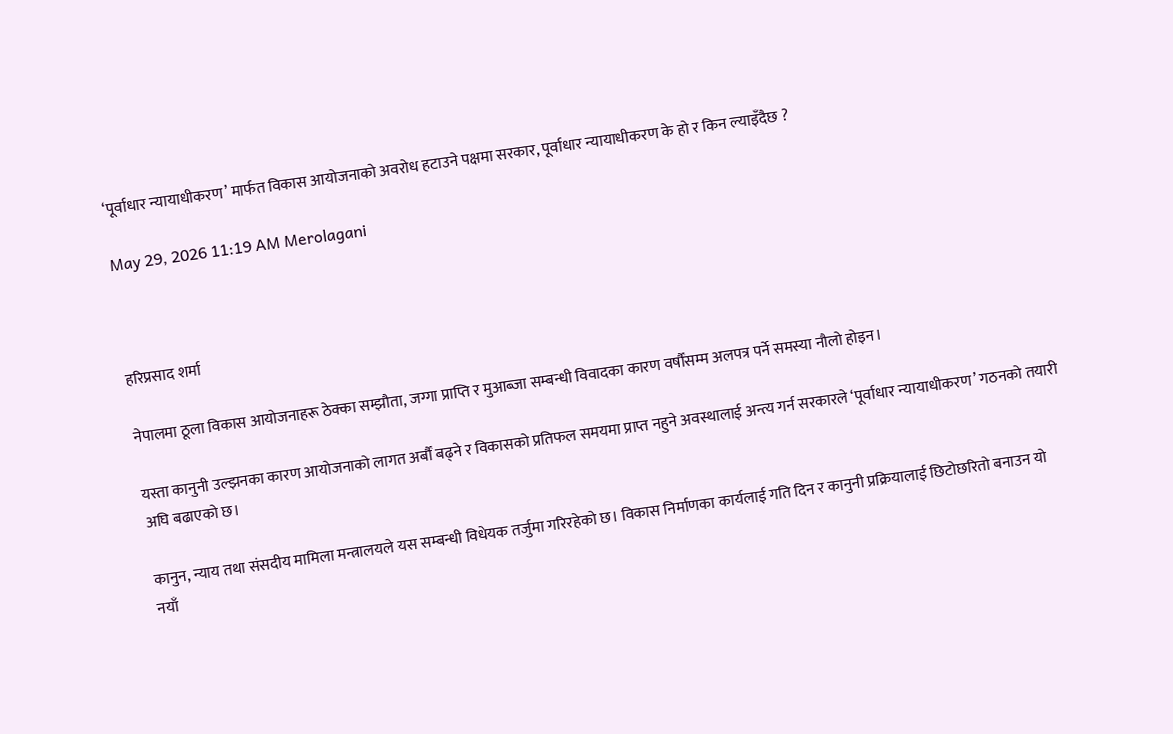‘पूर्वाधार न्यायाधीकरण’ मार्फत विकास आयोजनाको अवरोध हटाउने पक्षमा सरकार, पूर्वाधार न्यायाधीकरण के हो र किन ल्याइँदैछ ?

May 29, 2026 11:19 AM Merolagani



हरिप्रसाद शर्मा

नेपालमा ठूला विकास आयोजनाहरू ठेक्का सम्झौता, जग्गा प्राप्ति र मुआब्जा सम्बन्धी विवादका कारण वर्षौँसम्म अलपत्र पर्ने समस्या नौलो होइन।

यस्ता कानुनी उल्झनका कारण आयोजनाको लागत अर्बौँ बढ्ने र विकासको प्रतिफल समयमा प्राप्त नहुने अवस्थालाई अन्त्य गर्न सरकारले ‘पूर्वाधार न्यायाधीकरण’ गठनको तयारी अघि बढाएको छ।

कानुन, न्याय तथा संसदीय मामिला मन्त्रालयले यस सम्बन्धी विधेयक तर्जुमा गरिरहेको छ। विकास निर्माणका कार्यलाई गति दिन र कानुनी प्रक्रियालाई छिटोछरितो बनाउन यो नयाँ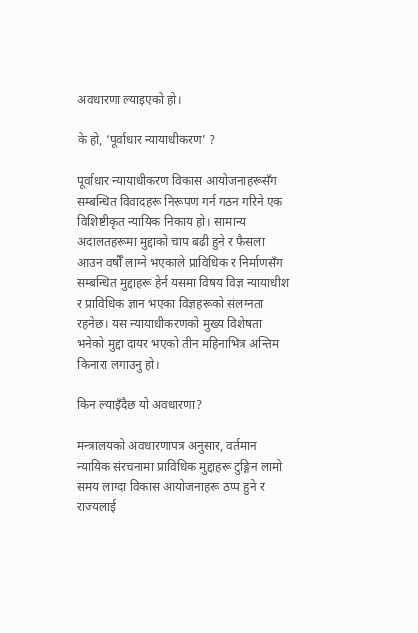अवधारणा ल्याइएको हो।

के हो, ‘पूर्वाधार न्यायाधीकरण’ ?

पूर्वाधार न्यायाधीकरण विकास आयोजनाहरूसँग सम्बन्धित विवादहरू निरूपण गर्न गठन गरिने एक विशिष्टीकृत न्यायिक निकाय हो। सामान्य अदालतहरूमा मुद्दाको चाप बढी हुने र फैसला आउन वर्षौँ लाग्ने भएकाले प्राविधिक र निर्माणसँग सम्बन्धित मुद्दाहरू हेर्न यसमा विषय विज्ञ न्यायाधीश र प्राविधिक ज्ञान भएका विज्ञहरूको संलग्नता रहनेछ। यस न्यायाधीकरणको मुख्य विशेषता भनेको मुद्दा दायर भएको तीन महिनाभित्र अन्तिम किनारा लगाउनु हो।

किन ल्याइँदैछ यो अवधारणा?

मन्त्रालयको अवधारणापत्र अनुसार, वर्तमान न्यायिक संरचनामा प्राविधिक मुद्दाहरू टुङ्गिन लामो समय लाग्दा विकास आयोजनाहरू ठप्प हुने र राज्यलाई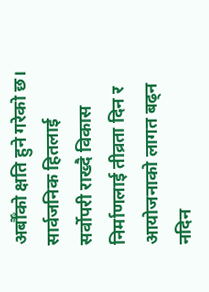अर्बौँको क्षति हुने गरेको छ। सार्वजनिक हितलाई सर्वोपरी राख्दै विकास निर्माणलाई तीव्रता दिन र आयोजनाको लागत बढ्न नदिन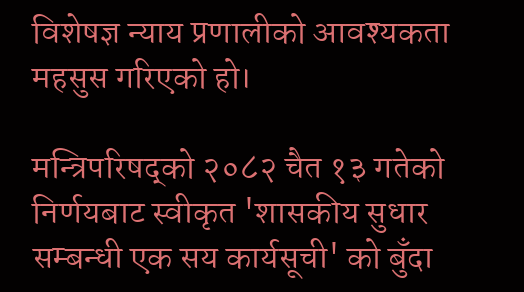विशेषज्ञ न्याय प्रणालीको आवश्यकता महसुस गरिएको हो।

मन्त्रिपरिषद्‌को २०८२ चैत १३ गतेको निर्णयबाट स्वीकृत 'शासकीय सुधार सम्बन्धी एक सय कार्यसूची' को बुँदा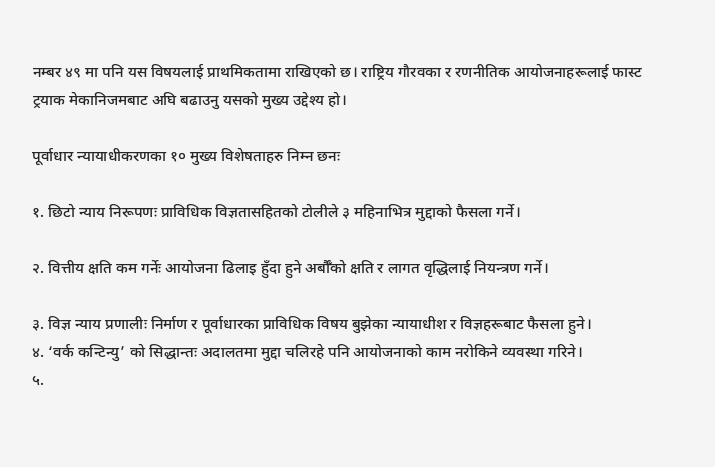नम्बर ४९ मा पनि यस विषयलाई प्राथमिकतामा राखिएको छ। राष्ट्रिय गौरवका र रणनीतिक आयोजनाहरूलाई फास्ट ट्रयाक मेकानिजमबाट अघि बढाउनु यसको मुख्य उद्देश्य हो।

पूर्वाधार न्यायाधीकरणका १० मुख्य विशेषताहरु निम्न छनः

१. छिटो न्याय निरूपणः प्राविधिक विज्ञतासहितको टोलीले ३ महिनाभित्र मुद्दाको फैसला गर्ने।

२. वित्तीय क्षति कम गर्नेः आयोजना ढिलाइ हुँदा हुने अर्बौँको क्षति र लागत वृद्धिलाई नियन्त्रण गर्ने।

३. विज्ञ न्याय प्रणालीः निर्माण र पूर्वाधारका प्राविधिक विषय बुझेका न्यायाधीश र विज्ञहरूबाट फैसला हुने।
४. ‘वर्क कन्टिन्यु’ को सिद्धान्तः अदालतमा मुद्दा चलिरहे पनि आयोजनाको काम नरोकिने व्यवस्था गरिने।
५.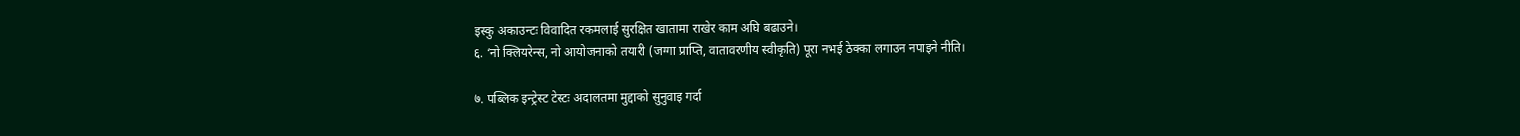इस्कु अकाउन्टः विवादित रकमलाई सुरक्षित खातामा राखेर काम अघि बढाउने।
६. ‘नो क्लियरेन्स, नो आयोजनाको तयारी (जग्गा प्राप्ति, वातावरणीय स्वीकृति) पूरा नभई ठेक्का लगाउन नपाइने नीति।

७. पब्लिक इन्ट्रेस्ट टेस्टः अदालतमा मुद्दाको सुनुवाइ गर्दा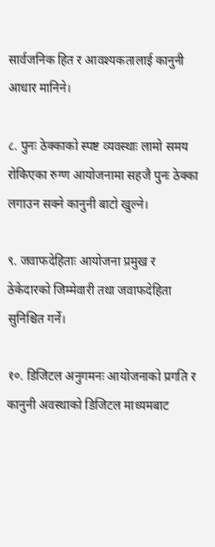सार्वजनिक हित र आवश्यकतालाई कानुनी आधार मानिने।

८. पुनः ठेक्काको स्पष्ट व्यवस्थाः लामो समय रोकिएका रुग्ण आयोजनामा सहजै पुनः ठेक्का लगाउन सक्ने कानुनी बाटो खुल्ने।

९. जवाफदेहिताः आयोजना प्रमुख र ठेकेदारको जिम्मेवारी तथा जवाफदेहिता सुनिश्चित गर्ने।

१०. डिजिटल अनुगमनः आयोजनाको प्रगति र कानुनी अवस्थाको डिजिटल माध्यमबाट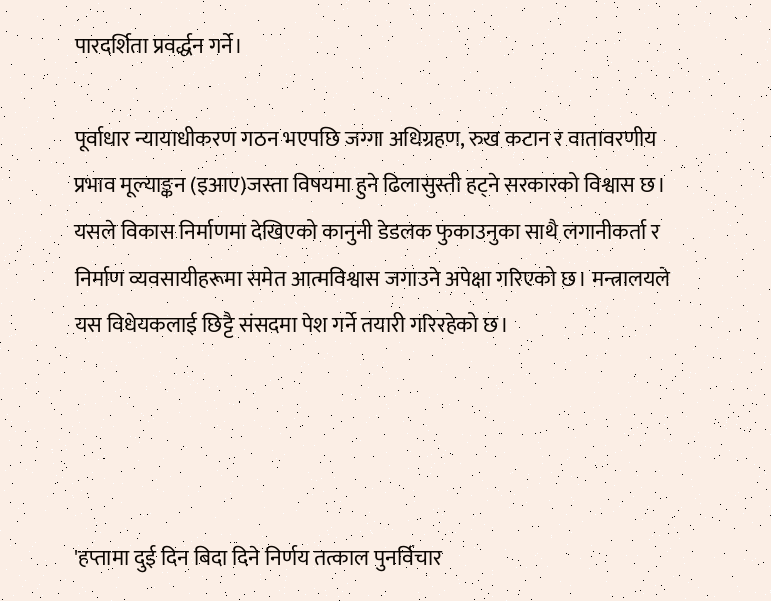पारदर्शिता प्रवर्द्धन गर्ने।

पूर्वाधार न्यायाधीकरण गठन भएपछि जग्गा अधिग्रहण, रुख कटान र वातावरणीय प्रभाव मूल्याङ्कन (इआए)जस्ता विषयमा हुने ढिलासुस्ती हट्ने सरकारको विश्वास छ। यसले विकास निर्माणमा देखिएको कानुनी डेडलक फुकाउनुका साथै लगानीकर्ता र निर्माण व्यवसायीहरूमा समेत आत्मविश्वास जगाउने अपेक्षा गरिएको छ। मन्त्रालयले यस विधेयकलाई छिट्टै संसदमा पेश गर्ने तयारी गरिरहेको छ।




'हप्तामा दुई दिन बिदा दिने निर्णय तत्काल पुनर्विचार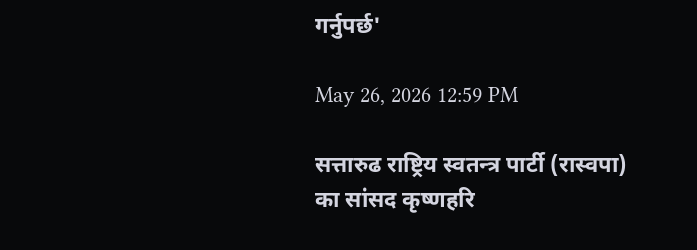गर्नुपर्छ'

May 26, 2026 12:59 PM

सत्तारुढ राष्ट्रिय स्वतन्त्र पार्टी (रास्वपा) का सांसद कृष्णहरि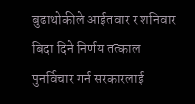बुढाथोकीले आईतवार र शनिवार बिदा दिने निर्णय तत्काल पुनर्विचार गर्न सरकारलाई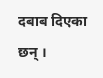दबाब दिएका छन् ।